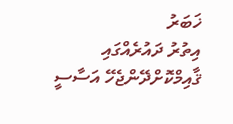ޚަބަރު
އިތުރު ދައުރެއްގައި ޤާއިމްކޮށްދޭންޖެހޭ އަސާސީ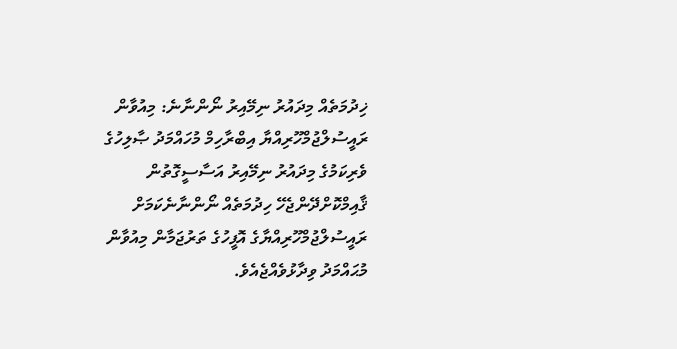ޚިދުމަތެއް މިދައުރު ނިމޭއިރު ނޯންނާނެ: މިއުވާން
ރައީސުލްޖުމްހޫރިއްޔާ އިބްރާހިމް މުހައްމަދު ޞާލިހުގެ ވެރިކަމުގެ މިދައުރު ނިމޭއިރު އަސާސީގޮތުން ޤާއިމްކޮށްދޭންޖެހޭ ހިދުމަތެއް ނޯންނާނެކަމަށް ރައީސުލްޖުމްހޫރިއްޔާގެ އޮފީހުގެ ތަރުޖަމާން މިއުވާން މުޙައްމަދު ވިދާޅުވެއްޖެއެވެ.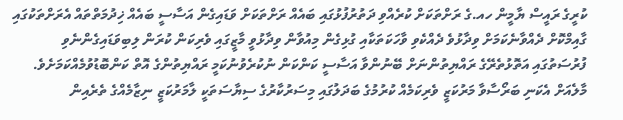ކުރީގެ ރައީސް ޔާމީން ހއ.ގެ ރަށްތަކަށް ކުރެއްވި ދަތުރުފުޅުގައި ބައެއް ރަށްތަކަށް ވަޑައިގެން އަސާސީ ބައެއް ޚިދުމަތްތައް އެރަށްތަކުގައި ގާއިމްކޮށް ދެއްވާނެކަމަށް ވިދާޅުވެ ދެއްކެވި ވާހަކަތަކާއި ގުޅިގެން މިއުވާން ވިދާޅުވީ މާޒީގައި ވެރިކަން ކުރަން ލިބިވަޑައިގެންނެވި ފުރުސަތުގައި އަތޮޅުތެރޭގެ ރައްޔިތުންނަށް ބޭނުންވާ އަސާސީ ކަންކަން ނުކުރެވުނުކަމީ ރައްޔިތުންގެ އޮތް ކަންބޮޑުވުމެއްކަމަށެވެ.
މާލެއަށް އެކަނި ބަރޯސާވާ މަރުކަޒީ ވެރިކަމެއް ކުރުމުގެ ބަދަލުގައި މިސަރުކާރުގެ ސިޔާސަތަކީ ލާމަރުކަޒީ ނިޒާމެއްގެ ތެރެއިން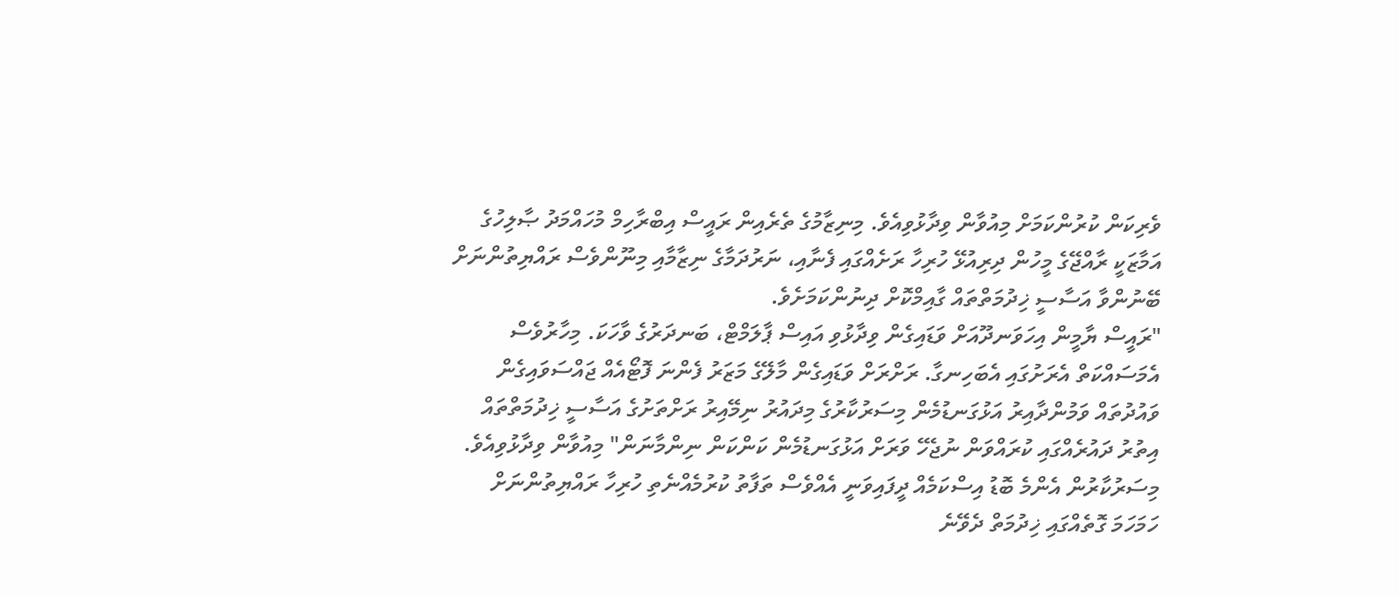ވެރިކަން ކުރުންކަމަށް މިއުވާން ވިދާޅުވިއެވެ. މިނިޒާމުގެ ތެރެއިން ރައީސް އިބްރާހިމް މުހައްމަދު ޞާލިހުގެ އަމާޒަކީ ރާއްޖޭގެ މީހުން ދިރިއުޅޭ ހުރިހާ ރަށެއްގައި ފެނާއި، ނަރުދަމާގެ ނިޒާމާއި މިނޫންވެސް ރައްޔިތުންނަށް ބޭނުންވާ އަސާސީ ޚިދުމަތްތައް ގާއިމްކޮށް ދިނުންކަމަށެވެ.
"ރައީސް ޔާމީން އިހަވަނދޫއަށް ވަޑައިގެން ވިދާޅުވި އައިސް ޕާލަމްޓް، ބަނދަރުގެ ވާހަކަ. މިހާރުވެސް އެމަސައްކަތް އެރަށުގައި އެބަހިނގާ. ރަށްރަށް ވަޑައިގެން މާލޭގެ މަޒަރު ފެންނަ ފޮޓޯއެއް ޖައްސަވައިގެން ވައުދުތައް ވަމުންދާއިރު އަޅުގަނޑުމެން މިސަރުކާރުގެ މިދައުރު ނިމޭއިރު ރަށްތަށުގެ އަސާސީ ޚިދުމަތްތައް އިތުރު ދައުރެއްގައި ކުރައްވަން ނުޖެހޭ ވަރަށް އަޅުގަނޑުމެން ކަންކަން ނިންމާނަން" މިއުވާން ވިދާޅުވިއެވެ.
މިސަރުކާރުން އެންމެ ބޮޑު އިސްކަމެއް ދީފައިވަނީ އެއްވެސް ތަފާތު ކުރުމެއްނެތި ހުރިހާ ރައްޔިތުންނަށް ހަމަހަމަ ގޮތެއްގައި ޚިދުމަތް ދެވޭނެ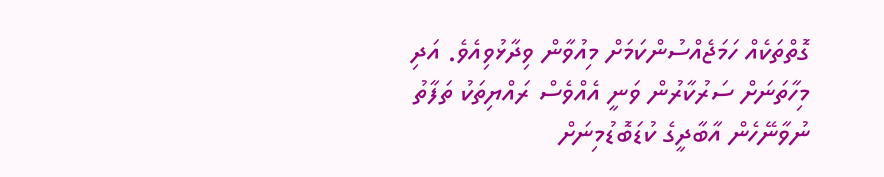ގޮތްތަކެއް ހަމަޖެއްސުންކަމަށް މިއުވާން ވިދާޅުވިއެވެ. އަދި މިހާތަނަށް ސަރުކާރުން ވަނީ އެއްވެސް ރައްޔިތަކު ތަފާތު ނުވާނޭހެން އާބާދީގެ ކުޑަބޮޑުމިނަށް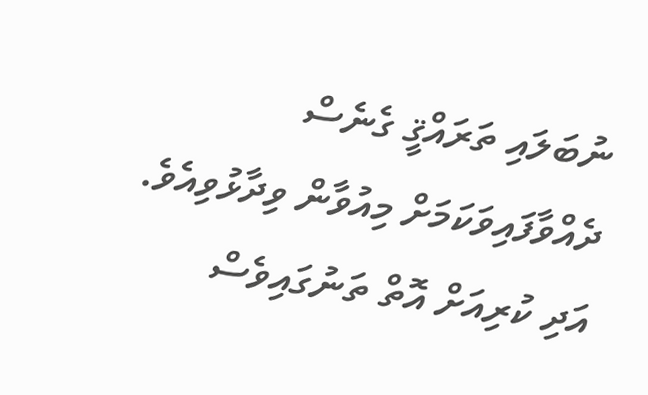ނުބަލައި ތަރައްޤީ ގެނެސް ދެއްވާފައިވަކަމަށް މިއުވާން ވިދާޅުވިއެވެ. އަދި ކުރިއަށް އޮތް ތަނުގައިވެސް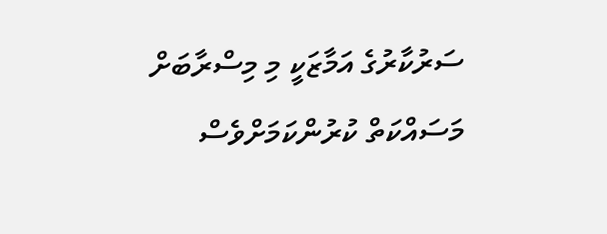ސަރުކާރުގެ އަމާޒަކީ މި މިސްރާބަށް މަސައްކަތް ކުރުންކަމަށްވެސް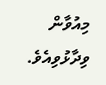މިއުވާން ވިދާޅުވިއެވެ.